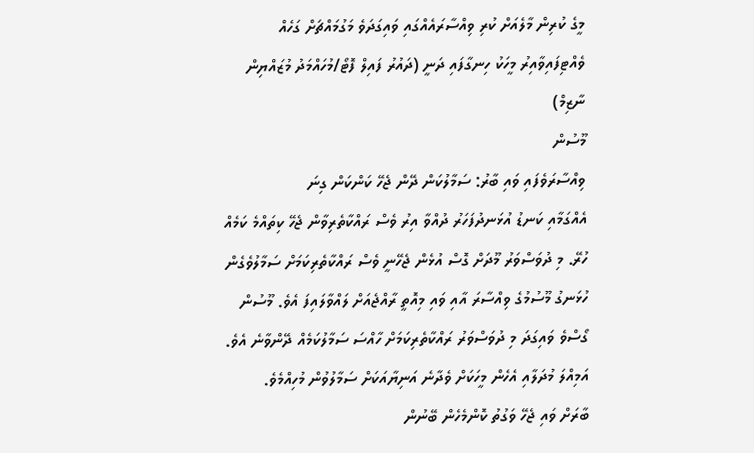މީގެ ކުރިން މާލެއަށް ކުރި ވިއްސާރައެއްގައި ވައިގަދަވެ މަގުމައްޗަށް ގަހެއް ވެއްޓިފައިވާއިރު މީހަކު ހިނގާފައި ދަނީ (ދައުރު ފައިލް ފޮޓޯ/މުހައްމަދު މުޒައްޔިން ނާޒިމް)
މޫސުން
ވިއްސާރަވެފައި ވައި ބާރު: ސަމާލުކަން ދޭން ޖެހޭ ކަންކަން ގިނަ
އެއްގަމާއި ކަނޑު އުޅަނދުފަހަރު ދުއްވާ އިރު ވެސް ރައްކާތެރިވާން ޖެހޭ ކިތައްމެ ކަމެއް ހުރޭ. މި ދުވަސްވަރު މޫދަށް ގޮސް އުޅެން ޖެހޭނީ ވެސް ރައްކާތެރިކަމަށް ސަމާލުވެގެން
ހުޅަނގު މޫސުމުގެ ވިއްސާރަ އާއި ވައި މިއޮތީ ރާއްޖެއަށް ލައްވާލައިފަ އެވެ. މޫސުން ގޯސްވެ ވައިގަދަ މި ދުވަސްވަރު ރައްކާތެރިކަމަށް ހާއްސަ ސަމާލުކަމެއް ދޭންވާނެ އެވެ.
އަމިއްލަ މުދަލާއި އެހެން މީހަކަށް ވެދާނެ އަނިޔާއަކަށް ސަމާލުވުން މުހިއްމެވެ.
ބާރަށް ވައި ޖެހޭ ވަގުތު ކޮންމެހެން ބޭނުން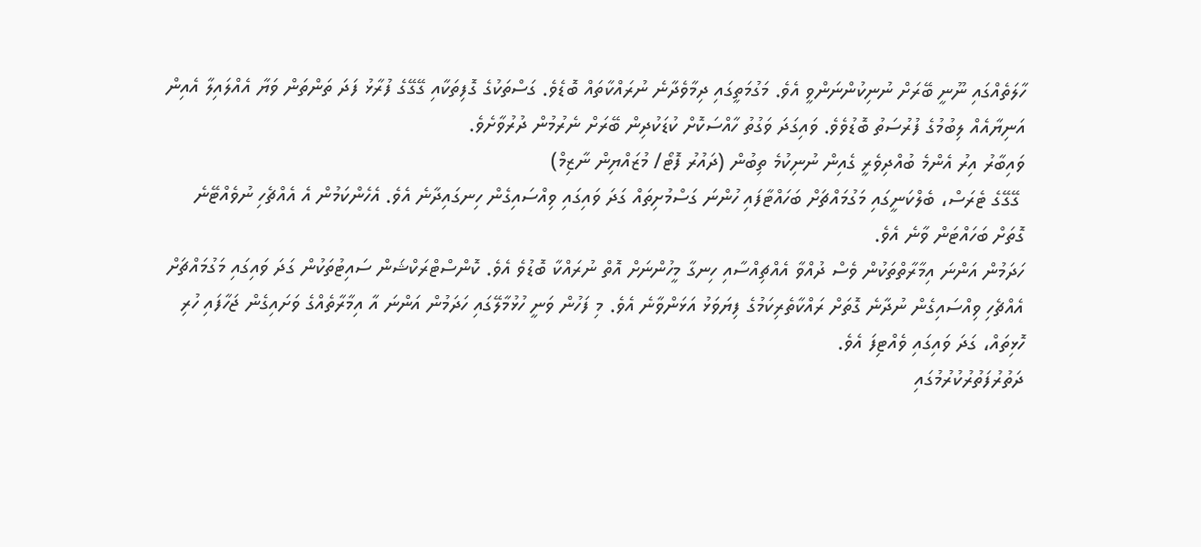ހާލަތެއްގައި ނޫނީ ބޭރަށް ނުނިކުންނަންވީ އެވެ. މަގުމަތީގައި ދިމާވެދާނެ ނުރައްކާތައް ބޮޑެވެ. ގަސްތަކުގެ ގޮފިތަކާއި ގޭގޭގެ ފުރާޅު ފަދަ ތަންތަން ވަޔާ އެއްލައިލާ އެއިން އަނިޔާއެއް ލިބުމުގެ ފުރުސަތު ބޮޑުވެވެ. ވައިގަދަ ވަގުތު ހާއްސަކޮށް ކުޑަކުދިން ބޭރަށް ނެރުމުން ދުރުވާށެވެ.
ވައިބާރު އިރު އެންމެ ބުއްދިވެރީ ގެއިން ނުނިކުމެ ތިބުން (ދައުރު ފޮޓޯ/ މުޒައްޔިން ނާޒިމް)
 ގޭގޭގެ ޓެރަސް، ބެލްކަނީގައި މަގުމައްޗަށް ބަހައްޓާފައި ހުންނަ ގަސްމުށިތައް ގަދަ ވައިގައި ވިއްސައިގެން ހިނގައިދާނެ އެވެ. އެހެންކަމުން އެ އެއްޗެހި ނުވެއްޓޭނެ ގޮތަށް ބަހައްޓަން ވާނެ އެވެ.
ހަދަމުން އަންނަ އިމާރާތްތަކުން ވެސް ދުއްވާ އެއްޗިއްސާއި ހިނގާ މީހުންނަށް އޮތް ނުރައްކާ ބޮޑުވެ އެވެ. ކޮންސްޓްރަކްޝަން ސައިޓުތަކުން ގަދަ ވައިގައި މަގުމައްޗަށް އެއްޗެހި ވިއްސައިގެން ނުދާނެ ގޮތަށް ރައްކާތެރިކަމުގެ ފިޔަވަޅު އަޅަންވާނެ އެވެ. މި ފަހުން ވަނީ ހުޅުމާލޭގައި ހަދަމުން އަންނަ އާ އިމާރާތެއްގެ ވަށައިގެން ޖަހާފައި ހުރި ހޮޅިތައް، ގަދަ ވައިގައި ވެއްޓިފަ އެވެ.
ދަތުރުފަތުރުކުރުމުގައި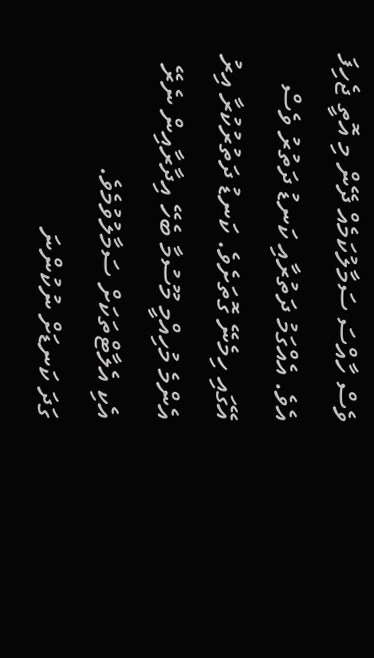ވެސް ހާއްސަ ސަމާލުކަމެއް ދޭން މި އޮތީ ޖެހިފަ އެވެ. އެއްގަމު ދަތުރާއި ކަނޑު ދަތުރު ވެސް އޭގައި ހިމެނޭ ގޮތަށެވެ. ކަނޑު ދަތުރުކުރާ އިރު އެންމެ މުހިއްމީ މޫސުމާ ބެހޭ އިދާރާއިން ނެރޭ އެކި އެލާޓްތަކަށް ސަމާލުވުމެވެ.
ގަދަ ކަނޑަށް ނުކުންނަ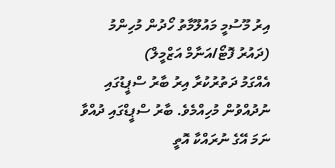އިރު މޫސުމީ މައުލޫމާތު ހޯދުން މުހިންމު (ދައުރު ފޮޓޯ/އަނާމް އަޒްމީލް)
އެއްގަމު ދަތުރުކުރާ އިރު ބާރު ސްޕީޑުގައި ނުދުއްވުން މުހިއްމެވެ. ބާރު ސްޕީޑްގައި ދުއްވާ ނަމަ އޭގެ ނުރައްކާ އޮތީ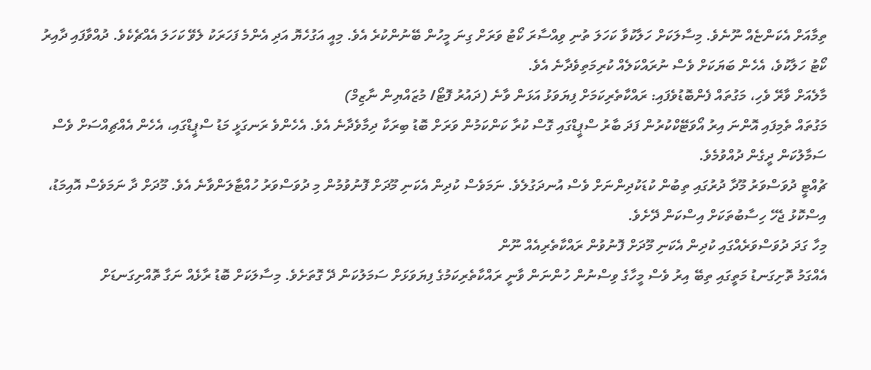ތިމާއަށް އެކަންޏެއް ނޫނެވެ. މިސާލަކަށް ހަލާކުވާ ކަހަލަ ތުނި ވިއްސާރަ ކޯޓު ވަރަށް ގިނަ މީހުން ބޭނުންކުރެ އެވެ. މިއީ އަގުހެޔޮ އަދި އެންމެ ފަހަރަކު ލެވޭ ކަހަލަ އެއްޗެކެވެ. ދުއްވާފައި ދާއިރު ކޯޓު ހަލާކުވެ، އެހެން ބަޔަކަށް ވެސް ނުރައްކަލެއް ކުރިމަތިވެދާނެ އެވެ.
މާލެއަށް ވާރޭ ވެހި، މަގުތައް ފެންބޮޑުވެފައި: ރައްކާތެރިކަމަށް ފިޔަވަޅު އަޅަން ވާނެ (ދައުރު ފޮޓޯ/ މުޒައްޔިން ނާޒިމް)
މަގުތައް ތެމިފައި އޮންނަ އިރު އޯވަޓޭކްކުރުން ފަދަ ބާރު ސްޕީޑްގައި ގޮސް ކުރާ ކަންކަމުން ވަރަށް ބޮޑު ބިރަކާ ދިމާވެދާނެ އެވެ. އެހެންވެ ރަނގަޅީ މަޑު ސްޕީޑްގައި، އެހެން އެއްޗިއްސަށް ވެސް ސަމާލުކަން ދީގެން ދުއްވުމެވެ.
ޗުއްޓީ ދުވަސްވަރު މޫދާ ދުރުގައި ތިބުން ކުޑަކުދިންނަށް ވެސް އުނދަގުލެވެ. ނަމަވެސް ކުދިން އެކަނި މޫދަށް ފޮނުވުމުން މި ދުވަސްވަރު ހުއްޓާލަންވާނެ އެވެ. މޫދަށް ދާ ނަމަވެސް އޮއިމަޑު، އިސްކޮޅު ޖެހޭ ހިސާބުތަކަށް އިސްކަން ދޭށެވެ.
މިހާ ގަދަ ދުވަސްވަރެއްގައި ކުދިން އެކަނި މޫދަށް ފޮނުވުން ރައްކާތެރިއެއް ނޫން
އެއްގަމު ތޮށިގަނޑު މަތީގައި ތިބޭ އިރު ވެސް މީހާގެ ވިސްނުން ހުންނަން ވާނީ ރައްކާތެރިކަމުގެ ފިޔަވަޅަށް ސަމަލުކަން ދޭ ގޮތަށެވެ. މިސާލަކަށް ބޮޑު ރާޅެއް ނަގާ ތޮއްށިގަނޑަށް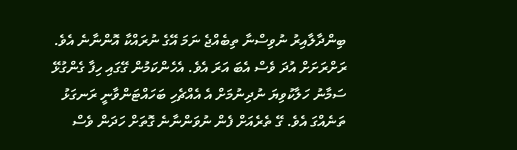ބިންދާލާއިރު ނުވިސްނާ ތިބެއްޖެ ނަމަ އޭގެ ނުރައްކާ އޮންނާނެ އެވެ.
ރަށްރަށަށް އުދަ ވެސް އެބަ އަރަ އެވެ. އެހެންކަމުން ގޭގައި ހިފާ ގެންގުޅޭ ސަމާނު ހަލާކުވިޔަ ނުދިނުމަށް އެ އެއްޗެހި ބަހައްޓަންވާނީ ރަނގަޅު ތަނެއްގަ އެވެ. ގޭ ތެރެއަށް ފެން ނުވަންނާނެ ގޮތަށް ހަދަން ވެސް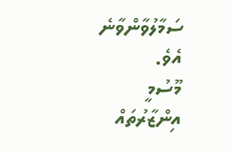ސަމާލުވާންވާނެ އެވެ.
މޫސުމީ އިންޒާރުތައް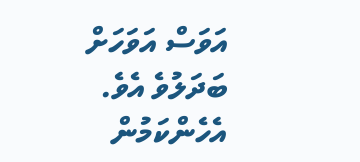އަވަސް އަވަހަށް ބަދަލުވެ އެވެ. އެހެންކަމުން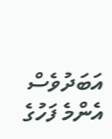އަބަދުވެސް އެންމެ ފަހުގެ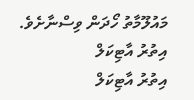މައުލޫމާތު ހޯދަން ވިސްނާށެވެ.
އިތުރު އާޓިކަލް
އިތުރު އާޓިކަލް